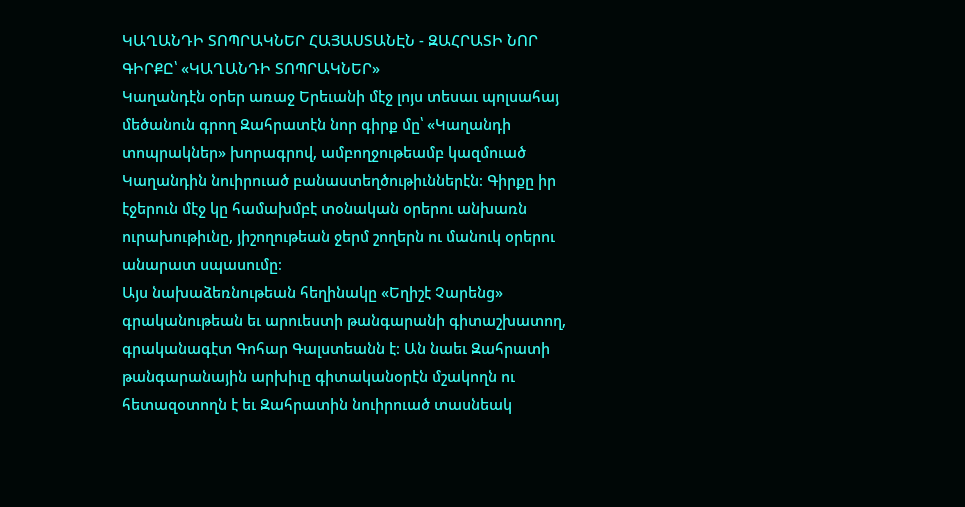ԿԱՂԱՆԴԻ ՏՈՊՐԱԿՆԵՐ ՀԱՅԱՍՏԱՆԷՆ - ԶԱՀՐԱՏԻ ՆՈՐ ԳԻՐՔԸ՝ «ԿԱՂԱՆԴԻ ՏՈՊՐԱԿՆԵՐ»
Կաղանդէն օրեր առաջ Երեւանի մէջ լոյս տեսաւ պոլսահայ մեծանուն գրող Զահրատէն նոր գիրք մը՝ «Կաղանդի տոպրակներ» խորագրով, ամբողջութեամբ կազմուած Կաղանդին նուիրուած բանաստեղծութիւններէն։ Գիրքը իր էջերուն մէջ կը համախմբէ տօնական օրերու անխառն ուրախութիւնը, յիշողութեան ջերմ շողերն ու մանուկ օրերու անարատ սպասումը։
Այս նախաձեռնութեան հեղինակը «Եղիշէ Չարենց» գրականութեան եւ արուեստի թանգարանի գիտաշխատող, գրականագէտ Գոհար Գալստեանն է։ Ան նաեւ Զահրատի թանգարանային արխիւը գիտականօրէն մշակողն ու հետազօտողն է եւ Զահրատին նուիրուած տասնեակ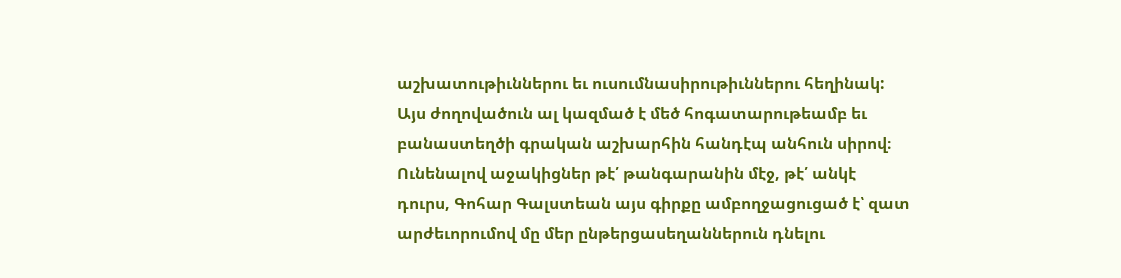աշխատութիւններու եւ ուսումնասիրութիւններու հեղինակ: Այս ժողովածուն ալ կազմած է մեծ հոգատարութեամբ եւ բանաստեղծի գրական աշխարհին հանդէպ անհուն սիրով։
Ունենալով աջակիցներ թէ՛ թանգարանին մէջ, թէ՛ անկէ դուրս, Գոհար Գալստեան այս գիրքը ամբողջացուցած է՝ զատ արժեւորումով մը մեր ընթերցասեղաններուն դնելու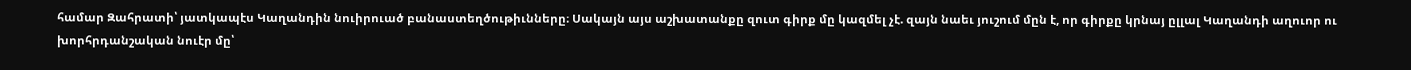համար Զահրատի՝ յատկապէս Կաղանդին նուիրուած բանաստեղծութիւնները։ Սակայն այս աշխատանքը զուտ գիրք մը կազմել չէ. զայն նաեւ յուշում մըն է, որ գիրքը կրնայ ըլլալ Կաղանդի աղուոր ու խորհրդանշական նուէր մը՝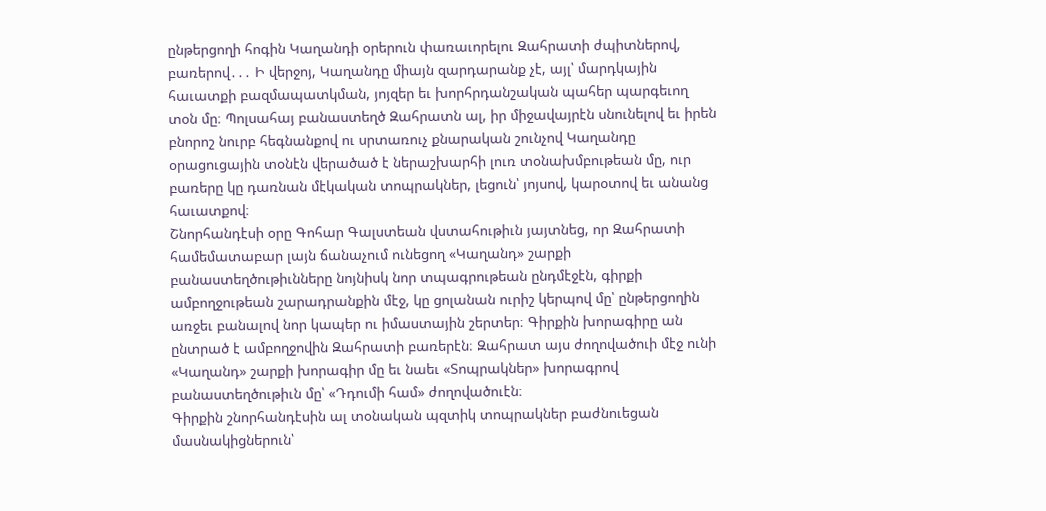ընթերցողի հոգին Կաղանդի օրերուն փառաւորելու Զահրատի ժպիտներով, բառերով․․․ Ի վերջոյ, Կաղանդը միայն զարդարանք չէ, այլ՝ մարդկային հաւատքի բազմապատկման, յոյզեր եւ խորհրդանշական պահեր պարգեւող տօն մը։ Պոլսահայ բանաստեղծ Զահրատն ալ, իր միջավայրէն սնունելով եւ իրեն բնորոշ նուրբ հեգնանքով ու սրտառուչ քնարական շունչով Կաղանդը օրացուցային տօնէն վերածած է ներաշխարհի լուռ տօնախմբութեան մը, ուր բառերը կը դառնան մէկական տոպրակներ, լեցուն՝ յոյսով, կարօտով եւ անանց հաւատքով։
Շնորհանդէսի օրը Գոհար Գալստեան վստահութիւն յայտնեց, որ Զահրատի համեմատաբար լայն ճանաչում ունեցող «Կաղանդ» շարքի բանաստեղծութիւնները նոյնիսկ նոր տպագրութեան ընդմէջէն, գիրքի ամբողջութեան շարադրանքին մէջ, կը ցոլանան ուրիշ կերպով մը՝ ընթերցողին առջեւ բանալով նոր կապեր ու իմաստային շերտեր։ Գիրքին խորագիրը ան ընտրած է ամբողջովին Զահրատի բառերէն։ Զահրատ այս ժողովածուի մէջ ունի «Կաղանդ» շարքի խորագիր մը եւ նաեւ «Տոպրակներ» խորագրով բանաստեղծութիւն մը՝ «Դդումի համ» ժողովածուէն։
Գիրքին շնորհանդէսին ալ տօնական պզտիկ տոպրակներ բաժնուեցան մասնակիցներուն՝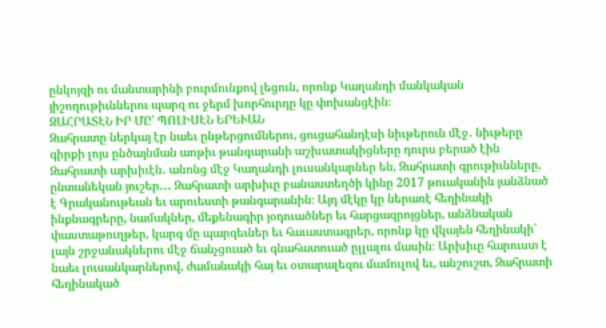ընկոյզի ու մանտարինի բուրմունքով լեցուն, որոնք Կաղանդի մանկական յիշողութիւններու պարզ ու ջերմ խորհուրդը կը փոխանցէին։
ԶԱՀՐԱՏԷՆ ԻՐ ՄԸ՝ ՊՈԼԻՍԷՆ ԵՐԵՒԱՆ
Զահրատը ներկայ էր նաեւ ընթերցումներու, ցուցահանդէսի նիւթերուն մէջ․ նիւթերը գիրքի լոյս ընծայնման առթիւ թանգարանի աշխատակիցները դուրս բերած էին Զահրատի արխիւէն․ անոնց մէջ Կաղանդի լուսանկարներ են, Զահրատի գրութիւնները, ընտանեկան յուշեր․․․ Զահրատի արխիւը բանաստեղծի կինը 2017 թուականին յանձնած է Գրականութեան եւ արուեստի թանգարանին։ Այդ մէկը կը ներառէ հեղինակի ինքնագրերը, նամակներ, մեքենագիր յօդուածներ եւ հարցազրոյցներ, անձնական փաստաթուղթեր, կարգ մը պարգեւներ եւ հաւաստագրեր, որոնք կը վկայեն հեղինակի՝ լայն շրջանակներու մէջ ճանչցուած եւ գնահատուած ըլլալու մասին։ Արխիւը հարուստ է նաեւ լուսանկարներով, ժամանակի հայ եւ օտարալեզու մամուլով եւ, անշուշտ, Զահրատի հեղինակած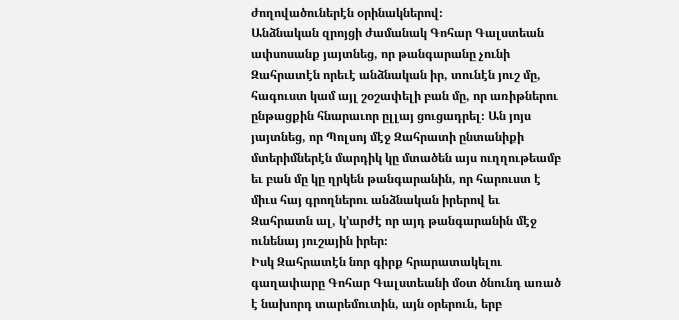ժողովածուներէն օրինակներով։
Անձնական զրոյցի ժամանակ Գոհար Գալստեան ափսոսանք յայտնեց, որ թանգարանը չունի Զահրատէն որեւէ անձնական իր, տունէն յուշ մը, հագուստ կամ այլ շօշափելի բան մը, որ առիթներու ընթացքին հնարաւոր ըլլայ ցուցադրել։ Ան յոյս յայտնեց, որ Պոլսոյ մէջ Զահրատի ընտանիքի մտերիմներէն մարդիկ կը մտածեն այս ուղղութեամբ եւ բան մը կը ղրկեն թանգարանին, որ հարուստ է միւս հայ գրողներու անձնական իրերով եւ Զահրատն ալ, կ՚արժէ որ այդ թանգարանին մէջ ունենայ յուշային իրեր։
Իսկ Զահրատէն նոր գիրք հրարատակելու գաղափարը Գոհար Գալստեանի մօտ ծնունդ առած է նախորդ տարեմուտին, այն օրերուն, երբ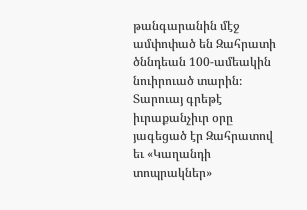թանգարանին մէջ ամփոփած են Զահրատի ծննդեան 100-ամեակին նուիրուած տարին։ Տարուայ գրեթէ իւրաքանչիւր օրը յագեցած էր Զահրատով եւ «Կաղանդի տոպրակներ»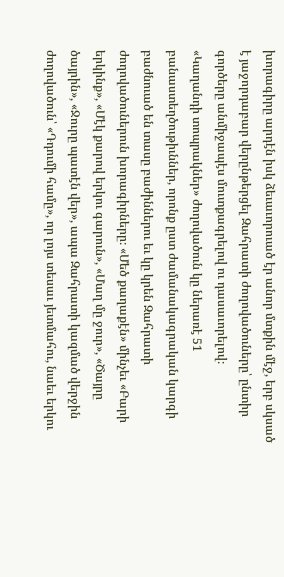խորագիրը արդէն իսկ ձեւաւորուած էր անոր մտքին մէջ, երբ սկսած է յաջորդաբար վերընթերցել Զահրատի ժողովածուները՝ ընտիր գործերը անմիջապէս մուտքագրելով ու դասաւորելով։
«Կաղանդի տոպրակներ» ժողովածուն կը ներառէ 51 բանաստեղծութիւններ, որոնք ըստ ժամանակագրական կարգի բաժնուած են տասը բաժիններու եւ կը կրեն Զահրատի ժողովածուներուն խորագիրները։ «Մեծ քաղաքէն» մինչեւ «Բարի երկինք», «Մէկ քարով երկու գարուն», «Մաղ մը ջուր», «Ծայրը ծայրին», «Ջուրը պատէն վեր», ապա Զահրատի կազմած վերջին ժողովածուն՝ «Դդումի համը», որ լոյս տեսաւ յետմահու, նաեւ երկու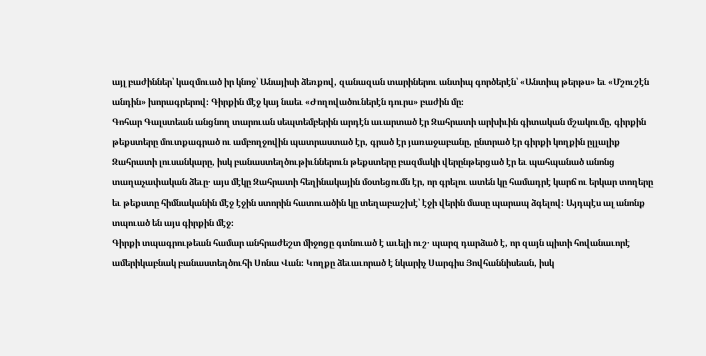այլ բաժիններ՝ կազմուած իր կնոջ՝ Անայիսի ձեռքով, զանազան տարիներու անտիպ գործերէն՝ «Անտիպ թերթս» եւ «Մշուշէն անդին» խորագրերով։ Գիրքին մէջ կայ նաեւ «Ժողովածուներէն դուրս» բաժին մը։
Գոհար Գալստեան անցնող տարուան սեպտեմբերին արդէն աւարտած էր Զահրատի արխիւին գիտական մշակումը, գիրքին թեքստերը մուտքագրած ու ամբողջովին պատրաստած էր, գրած էր յառաջաբանը, ընտրած էր գիրքի կողքին ըլլալիք Զահրատի լուսանկարը, իսկ բանաստեղծութիւններուն թեքստերը բազմակի վերընթերցած էր եւ պահպանած անոնց տաղաչափական ձեւը․ այս մէկը Զահրատի հեղինակային մօտեցումն էր, որ գրելու ատեն կը համադրէ կարճ ու երկար տողերը եւ թեքստը հիմնականին մէջ էջին ստորին հատուածին կը տեղաբաշխէ՝ էջի վերին մասը պարապ ձգելով։ Այդպէս ալ անոնք տպուած են այս գիրքին մէջ։
Գիրքի տպագրութեան համար անհրաժեշտ միջոցը գտնուած է աւելի ուշ․ պարզ դարձած է, որ զայն պիտի հովանաւորէ ամերիկաբնակ բանաստեղծուհի Սոնա Վան։ Կողքը ձեւաւորած է նկարիչ Սարգիս Յովհաննիսեան, իսկ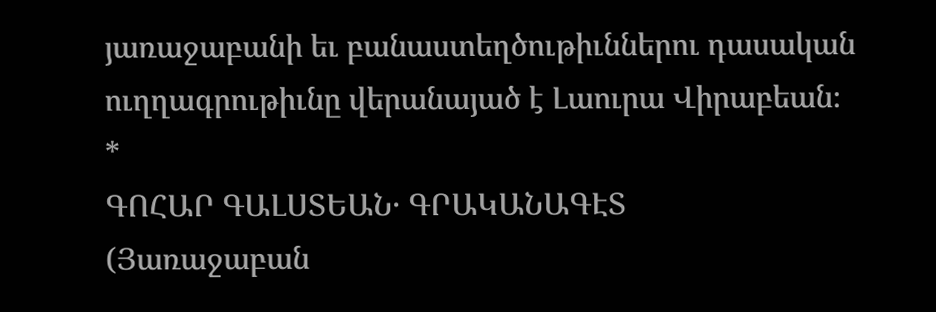յառաջաբանի եւ բանաստեղծութիւններու դասական ուղղագրութիւնը վերանայած է Լաուրա Վիրաբեան։
*
ԳՈՀԱՐ ԳԱԼՍՏԵԱՆ․ ԳՐԱԿԱՆԱԳԷՏ
(Յառաջաբան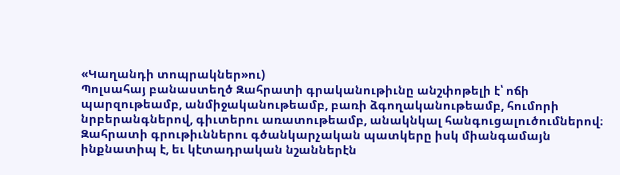«Կաղանդի տոպրակներ»ու)
Պոլսահայ բանաստեղծ Զահրատի գրականութիւնը անշփոթելի է՝ ոճի պարզութեամբ, անմիջականութեամբ, բառի ձգողականութեամբ, հումորի նրբերանգներով, գիւտերու առատութեամբ, անակնկալ հանգուցալուծումներով։ Զահրատի գրութիւններու գծանկարչական պատկերը իսկ միանգամայն ինքնատիպ է, եւ կէտադրական նշաններէն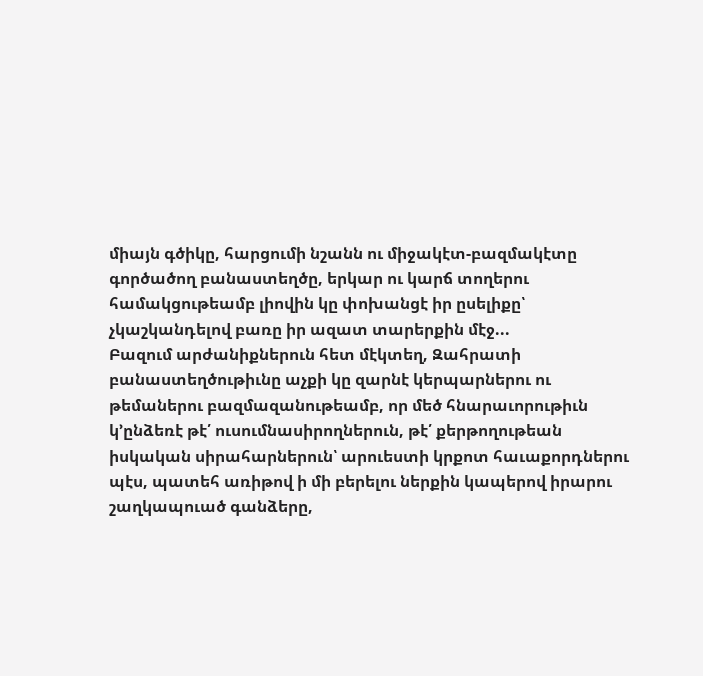միայն գծիկը, հարցումի նշանն ու միջակէտ-բազմակէտը գործածող բանաստեղծը, երկար ու կարճ տողերու համակցութեամբ լիովին կը փոխանցէ իր ըսելիքը՝ չկաշկանդելով բառը իր ազատ տարերքին մէջ...
Բազում արժանիքներուն հետ մէկտեղ, Զահրատի բանաստեղծութիւնը աչքի կը զարնէ կերպարներու ու թեմաներու բազմազանութեամբ, որ մեծ հնարաւորութիւն կ՚ընձեռէ թէ՛ ուսումնասիրողներուն, թէ՛ քերթողութեան իսկական սիրահարներուն՝ արուեստի կրքոտ հաւաքորդներու պէս, պատեհ առիթով ի մի բերելու ներքին կապերով իրարու շաղկապուած գանձերը,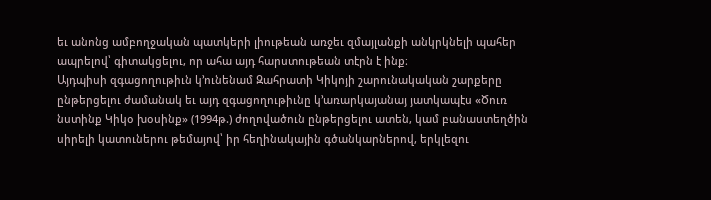եւ անոնց ամբողջական պատկերի լիութեան առջեւ զմայլանքի անկրկնելի պահեր ապրելով՝ գիտակցելու, որ ահա այդ հարստութեան տէրն է ինք։
Այդպիսի զգացողութիւն կ՚ունենամ Զահրատի Կիկոյի շարունակական շարքերը ընթերցելու ժամանակ եւ այդ զգացողութիւնը կ՚առարկայանայ յատկապէս «Ծուռ նստինք Կիկօ խօսինք» (1994թ.) ժողովածուն ընթերցելու ատեն, կամ բանաստեղծին սիրելի կատուներու թեմայով՝ իր հեղինակային գծանկարներով, երկլեզու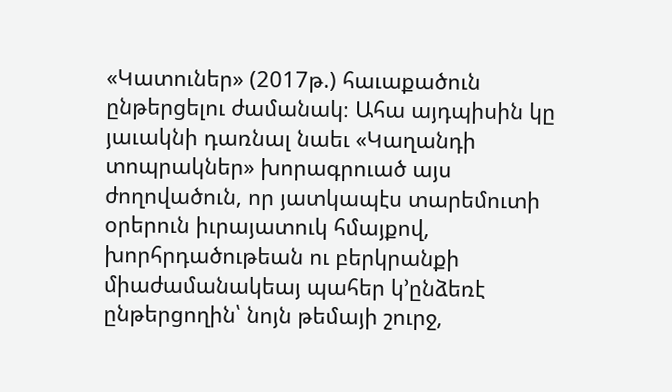«Կատուներ» (2017թ.) հաւաքածուն ընթերցելու ժամանակ։ Ահա այդպիսին կը յաւակնի դառնալ նաեւ «Կաղանդի տոպրակներ» խորագրուած այս ժողովածուն, որ յատկապէս տարեմուտի օրերուն իւրայատուկ հմայքով, խորհրդածութեան ու բերկրանքի միաժամանակեայ պահեր կ՚ընձեռէ ընթերցողին՝ նոյն թեմայի շուրջ,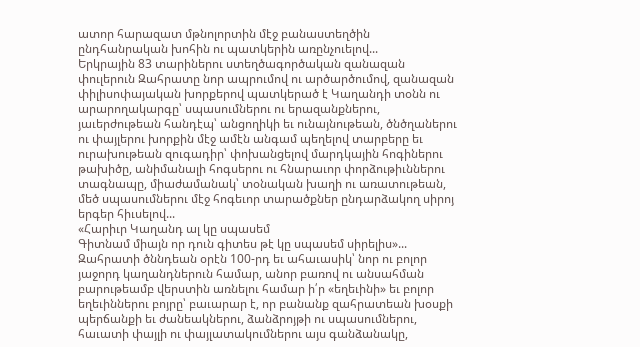ատոր հարազատ մթնոլորտին մէջ բանաստեղծին ընդհանրական խոհին ու պատկերին առընչուելով...
Երկրային 83 տարիներու ստեղծագործական զանազան փուլերուն Զահրատը նոր ապրումով ու արծարծումով, զանազան փիլիսոփայական խորքերով պատկերած է Կաղանդի տօնն ու արարողակարգը՝ սպասումներու ու երազանքներու, յաւերժութեան հանդէպ՝ անցողիկի եւ ունայնութեան, ծնծղաներու ու փայլերու խորքին մէջ ամէն անգամ պեղելով տարբերը եւ ուրախութեան զուգադիր՝ փոխանցելով մարդկային հոգիներու թախիծը, անիմանալի հոգսերու ու հնարաւոր փորձութիւններու տագնապը, միաժամանակ՝ տօնական խաղի ու առատութեան, մեծ սպասումներու մէջ հոգեւոր տարածքներ ընդարձակող սիրոյ երգեր հիւսելով...
«Հարիւր Կաղանդ ալ կը սպասեմ
Գիտնամ միայն որ դուն գիտես թէ կը սպասեմ սիրելիս»...
Զահրատի ծննդեան օրէն 100-րդ եւ ահաւասիկ՝ նոր ու բոլոր յաջորդ կաղանդներուն համար, անոր բառով ու անսահման բարութեամբ վերստին առնելու համար ի՛ր «եղեւինի» եւ բոլոր եղեւիններու բոյրը՝ բաւարար է, որ բանանք զահրատեան խօսքի պերճանքի եւ ժանեակներու, ձանձրոյթի ու սպասումներու, հաւատի փայլի ու փայլատակումներու այս գանձանակը,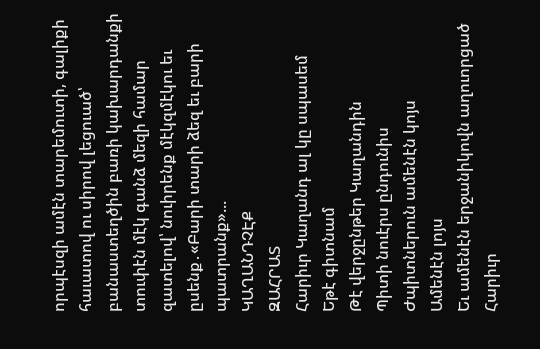որպէսզի ամէն տարեմուտի, գալիքի հաւատով ու սիրով լեցուած՝ բանաստեղծին բառի կախարդանքի տուփէն մէկ գանձ մեզի համար զատելով՝ նուիրենք մէկզմէկու եւ ըսենք․«Բարի տարի ձեզ եւ բարի պատրանք»...
ԿԱՂԱՆԴՉԷՔ
ԶԱՀՐԱՏ
Հարիւր Կաղանդ ալ կը սպասեմ
Եթէ գիտնամ
Թէ վերջընթեր Կաղանդին
Պիտի նուէրս ընդունիս
Ժպիտներուն ամենէն կոյս
Ամենէն լոյս
Եւ ամենէն երջանիկովն աղուորցած
Հարիւր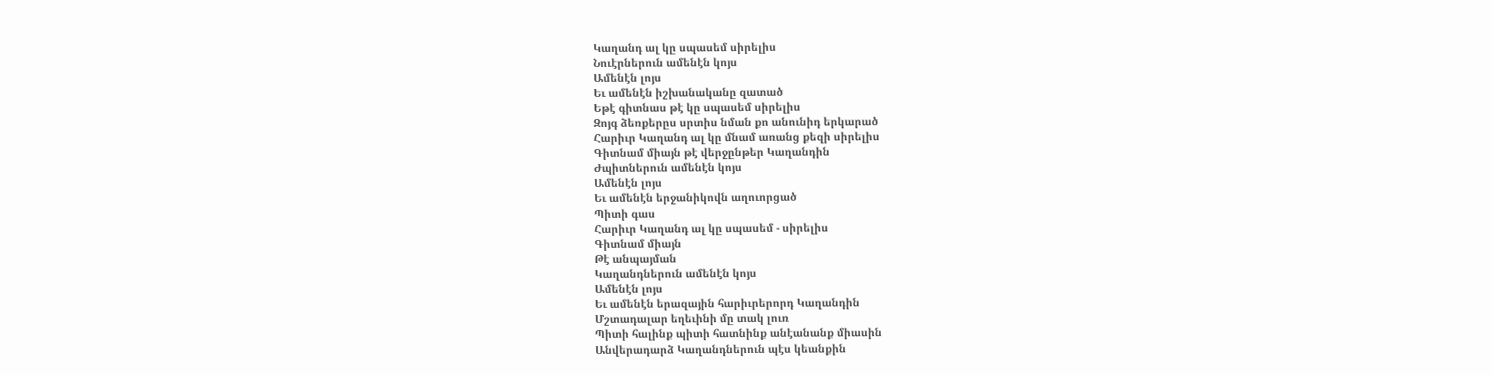Կաղանդ ալ կը սպասեմ սիրելիս
Նուէրներուն ամենէն կոյս
Ամենէն լոյս
Եւ ամենէն իշխանականը զատած
Եթէ գիտնաս թէ կը սպասեմ սիրելիս
Զոյգ ձեռքերըս սրտիս նման քո անունիդ երկարած
Հարիւր Կաղանդ ալ կը մնամ առանց քեզի սիրելիս
Գիտնամ միայն թէ վերջընթեր Կաղանդին
Ժպիտներուն ամենէն կոյս
Ամենէն լոյս
Եւ ամենէն երջանիկովն աղուորցած
Պիտի գաս
Հարիւր Կաղանդ ալ կը սպասեմ - սիրելիս
Գիտնամ միայն
Թէ անպայման
Կաղանդներուն ամենէն կոյս
Ամենէն լոյս
Եւ ամենէն երազային հարիւրերորդ Կաղանդին
Մշտադալար եղեւինի մը տակ լուռ
Պիտի հալինք պիտի հատնինք անէանանք միասին
Անվերադարձ Կաղանդներուն պէս կեանքին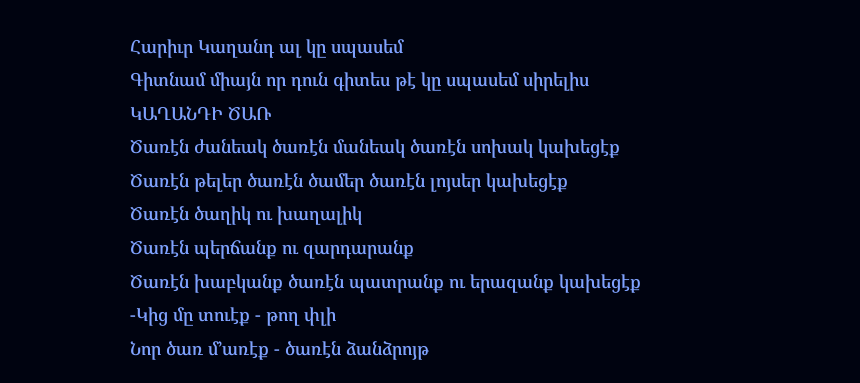Հարիւր Կաղանդ ալ կը սպասեմ
Գիտնամ միայն որ դուն գիտես թէ կը սպասեմ սիրելիս
ԿԱՂԱՆԴԻ ԾԱՌ
Ծառէն ժանեակ ծառէն մանեակ ծառէն սոխակ կախեցէք
Ծառէն թելեր ծառէն ծամեր ծառէն լոյսեր կախեցէք
Ծառէն ծաղիկ ու խաղալիկ
Ծառէն պերճանք ու զարդարանք
Ծառէն խաբկանք ծառէն պատրանք ու երազանք կախեցէք
-Կից մը տուէք - թող փլի
Նոր ծառ մ՚առէք - ծառէն ձանձրոյթ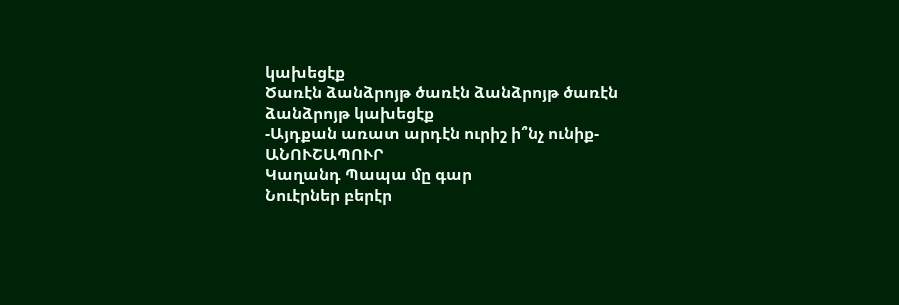կախեցէք
Ծառէն ձանձրոյթ ծառէն ձանձրոյթ ծառէն ձանձրոյթ կախեցէք
-Այդքան առատ արդէն ուրիշ ի՞նչ ունիք-
ԱՆՈՒՇԱՊՈՒՐ
Կաղանդ Պապա մը գար
Նուէրներ բերէր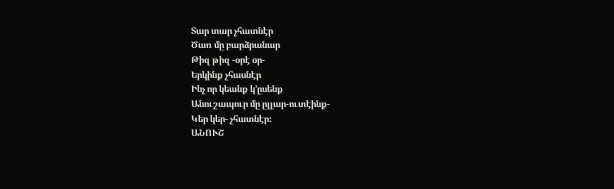Տար տար չհատնէր
Ծառ մը բարձրանար
Թիզ թիզ -օրէ օր-
Երկինք չհասնէր
Ինչ որ կեանք կ՚ըսենք
Անուշապուր մը ըլլար-ուտէինք-
Կեր կեր- չհատնէր։
ԱՆՈՒՇ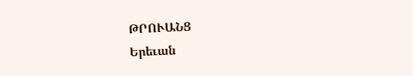ԹՐՈՒԱՆՑ
Երեւան